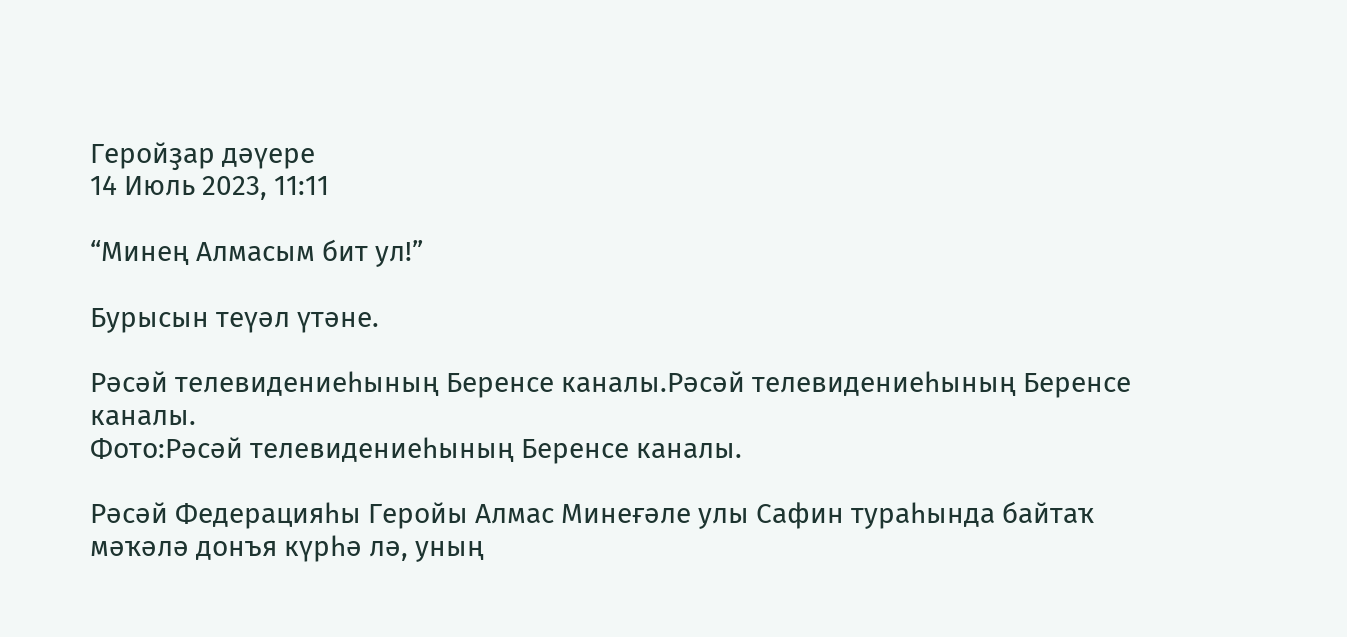Геройҙар дәүере
14 Июль 2023, 11:11

“Минең Алмасым бит ул!”

Бурысын теүәл үтәне.

Рәсәй телевидениеһының Беренсе каналы.Рәсәй телевидениеһының Беренсе каналы.
Фото:Рәсәй телевидениеһының Беренсе каналы.

Рәсәй Федерацияһы Геройы Алмас Минеғәле улы Сафин тураһында байтаҡ мәҡәлә донъя күрһә лә, уның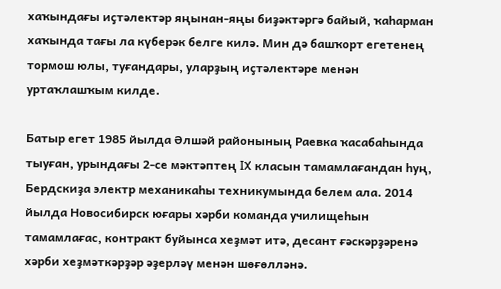хаҡындағы иҫтәлектәр яңынан-яңы биҙәктәргә байый, ҡаһарман хаҡында тағы ла күберәк белге килә. Мин дә башҡорт егетенең тормош юлы, туғандары, уларҙың иҫтәлектәре менән уртаҡлашҡым килде.

Батыр егет 1985 йылда Әлшәй районының Раевка ҡасабаһында тыуған, урындағы 2-се мәктәптең IX класын тамамлағандан һуң, Бердскиҙа электр механикаһы техникумында белем ала. 2014 йылда Новосибирск юғары хәрби команда училищеһын тамамлағас, контракт буйынса хеҙмәт итә, десант ғәскәрҙәренә хәрби хеҙмәткәрҙәр әҙерләү менән шөғөлләнә.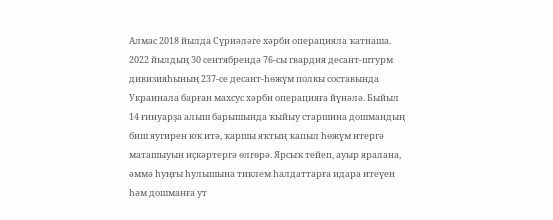Алмас 2018 йылда Сүриәләге хәрби операцияла ҡатнаша. 2022 йылдың 30 сентябрендә 76-сы гвардия десант-штурм дивизияһының 237-се десант-һөжүм полкы составында Украинала барған махсус хәрби операцияға йүнәлә. Быйыл 14 ғинуарҙа алыш барышында ҡыйыу старшина дошмандың биш яугирен юҡ итә, ҡаршы яҡтың ҡапыл һөжүм итергә маташыуын иҫкәртергә өлгөрә. Ярсыҡ тейеп, ауыр яралана, әммә һуңғы һулышына тиклем һалдаттарға идара итеүен һәм дошманға ут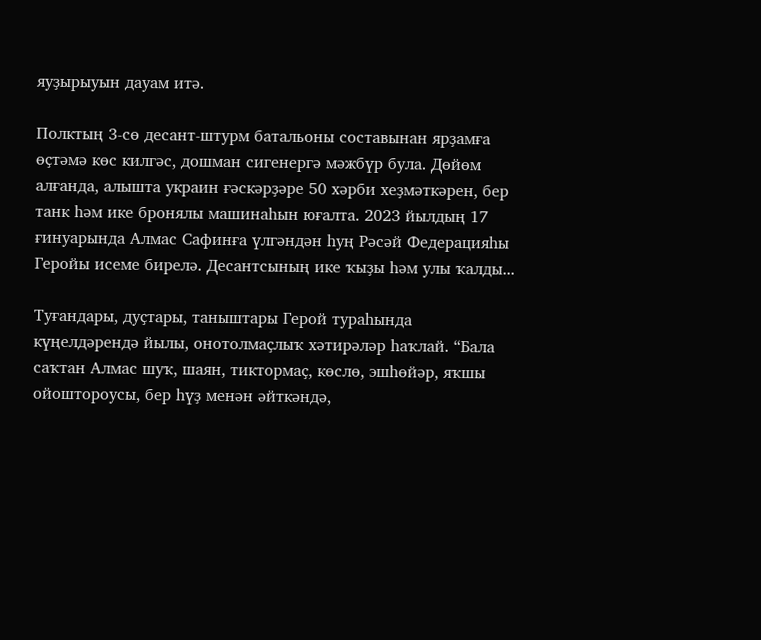яуҙырыуын дауам итә.

Полктың 3-сө десант-штурм батальоны составынан ярҙамға өҫтәмә көс килгәс, дошман сигенергә мәжбүр була. Дөйөм алғанда, алышта украин ғәскәрҙәре 50 хәрби хеҙмәткәрен, бер танк һәм ике бронялы машинаһын юғалта. 2023 йылдың 17 ғинуарында Алмас Сафинға үлгәндән һуң Рәсәй Федерацияһы Геройы исеме бирелә. Десантсының ике ҡыҙы һәм улы ҡалды...

Туғандары, дуҫтары, таныштары Герой тураһында күңелдәрендә йылы, онотолмаҫлыҡ хәтирәләр һаҡлай. “Бала саҡтан Алмас шуҡ, шаян, тиктормаҫ, көслө, эшһөйәр, яҡшы ойоштороусы, бер һүҙ менән әйткәндә,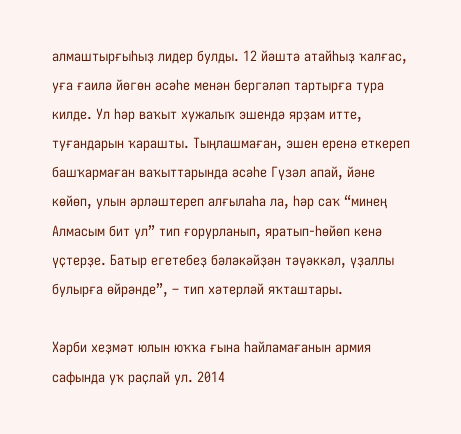алмаштырғыһыҙ лидер булды. 12 йәштә атайһыҙ ҡалғас, уға ғаилә йөгөн әсәһе менән бергәләп тартырға тура килде. Ул һәр ваҡыт хужалыҡ эшендә ярҙам итте, туғандарын ҡарашты. Тыңлашмаған, эшен еренә еткереп башҡармаған ваҡыттарында әсәһе Гүзәл апай, йәне көйөп, улын әрләштереп алғылаһа ла, һәр саҡ “минең Алмасым бит ул” тип ғорурланып, яратып-һөйөп кенә үҫтерҙе. Батыр егетебеҙ бәләкәйҙән тәүәккәл, үҙаллы булырға өйрәнде”, – тип хәтерләй яҡташтары.

Хәрби хеҙмәт юлын юҡҡа ғына һайламағанын армия сафында уҡ раҫлай ул. 2014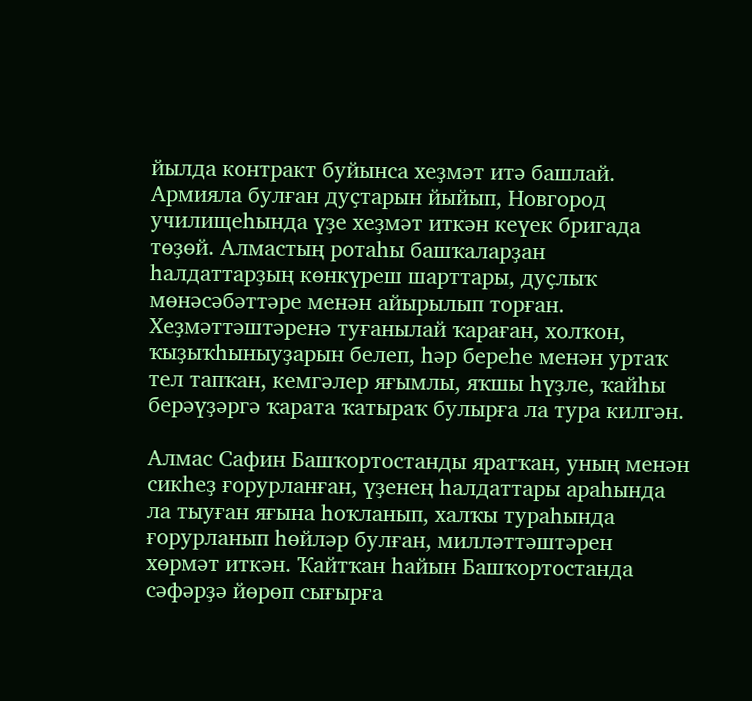йылда контракт буйынса хеҙмәт итә башлай. Армияла булған дуҫтарын йыйып, Новгород училищеһында үҙе хеҙмәт иткән кеүек бригада төҙөй. Алмастың ротаһы башҡаларҙан һалдаттарҙың көнкүреш шарттары, дуҫлыҡ мөнәсәбәттәре менән айырылып торған. Хеҙмәттәштәренә туғанылай ҡараған, холҡон, ҡыҙыҡһыныуҙарын белеп, һәр береһе менән уртаҡ тел тапҡан, кемгәлер яғымлы, яҡшы һүҙле, ҡайһы берәүҙәргә ҡарата ҡатыраҡ булырға ла тура килгән.

Алмас Сафин Башҡортостанды яратҡан, уның менән сикһеҙ ғорурланған, үҙенең һалдаттары араһында ла тыуған яғына һоҡланып, халҡы тураһында ғорурланып һөйләр булған, милләттәштәрен хөрмәт иткән. Ҡайтҡан һайын Башҡортостанда сәфәрҙә йөрөп сығырға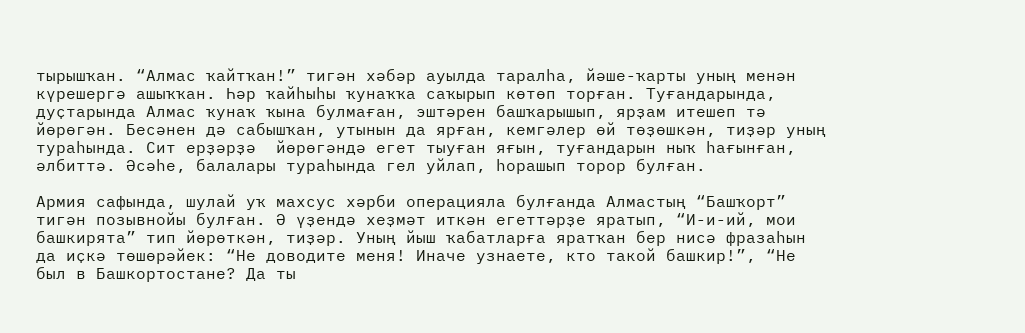тырышҡан. “Алмас ҡайтҡан!” тигән хәбәр ауылда таралһа, йәше-ҡарты уның менән күрешергә ашыҡҡан. Һәр ҡайһыһы ҡунаҡҡа саҡырып көтөп торған. Туғандарында, дуҫтарында Алмас ҡунаҡ ҡына булмаған, эштәрен башҡарышып, ярҙам итешеп тә йөрөгән. Бесәнен дә сабышҡан, утынын да ярған, кемгәлер өй төҙөшкән, тиҙәр уның тураһында. Сит ерҙәрҙә  йөрөгәндә егет тыуған яғын, туғандарын ныҡ һағынған, әлбиттә. Әсәһе, балалары тураһында гел уйлап, һорашып торор булған.

Армия сафында, шулай уҡ махсус хәрби операцияла булғанда Алмастың “Башҡорт” тигән позывнойы булған. Ә үҙендә хеҙмәт иткән егеттәрҙе яратып, “И-и-ий, мои башкирята” тип йөрөткән, тиҙәр. Уның йыш ҡабатларға яратҡан бер нисә фразаһын да иҫкә төшөрәйек: “Не доводите меня! Иначе узнаете, кто такой башкир!”, “Не был в Башкортостане? Да ты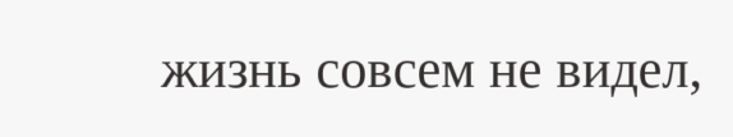жизнь совсем не видел,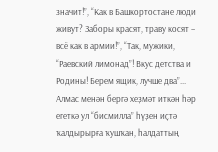значит!”, “Как в Башкортостане люди живут? Заборы красят, траву косят – всё как в армии!”, “Так, мужики, “Раевский лимонад”! Вкус детства и Родины! Берем ящик, лучше два”... Алмас менән бергә хеҙмәт иткән һәр егеткә ул “бисмилла” һүҙен иҫтә ҡалдырырға ҡушҡан, һалдаттың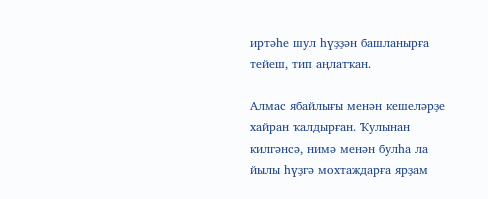иртәһе шул һүҙҙән башланырға тейеш, тип аңлатҡан.

Алмас ябайлығы менән кешеләрҙе хайран ҡалдырған. Ҡулынан килгәнсә, нимә менән булһа ла йылы һүҙгә мохтаждарға ярҙам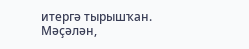итергә тырышҡан. Мәҫәлән,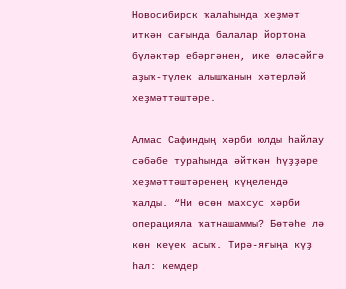Новосибирск ҡалаһында хеҙмәт иткән сағында балалар йортона бүләктәр ебәргәнен, ике өләсәйгә аҙыҡ-түлек алышҡанын хәтерләй хеҙмәттәштәре.

Алмас Сафиндың хәрби юлды һайлау сәбәбе тураһында әйткән һүҙҙәре хеҙмәттәштәренең күңелендә ҡалды. “Ни өсөн махсус хәрби операцияла ҡатнашаммы? Бөтәһе лә көн кеүек асыҡ. Тирә-яғыңа күҙ һал: кемдер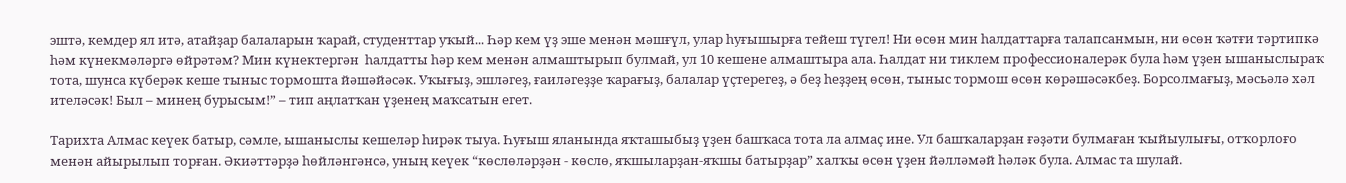эштә, кемдер ял итә, атайҙар балаларын ҡарай, студенттар уҡый... Һәр кем үҙ эше менән мәшғүл, улар һуғышырға тейеш түгел! Ни өсөн мин һалдаттарға талапсанмын, ни өсөн ҡәтғи тәртипкә һәм күнекмәләргә өйрәтәм? Мин күнектергән  һалдатты һәр кем менән алмаштырып булмай, ул 10 кешене алмаштыра ала. Һалдат ни тиклем профессионалерәк була һәм үҙен ышаныслыраҡ тота, шунса күберәк кеше тыныс тормошта йәшәйәсәк. Уҡығыҙ, эшләгеҙ, ғаиләгеҙҙе ҡарағыҙ, балалар үҫтерегеҙ, ә беҙ һеҙҙең өсөн, тыныс тормош өсөн көрәшәсәкбеҙ. Борсолмағыҙ, мәсьәлә хәл ителәсәк! Был – минең бурысым!” – тип аңлатҡан үҙенең маҡсатын егет.

Тарихта Алмас кеүек батыр, сәмле, ышаныслы кешеләр һирәк тыуа. Һуғыш яланында яҡташыбыҙ үҙен башҡаса тота ла алмаҫ ине. Ул башҡаларҙан ғәҙәти булмаған ҡыйыулығы, отҡорлоғо менән айырылып торған. Әкиәттәрҙә һөйләнгәнсә, уның кеүек “көслөләрҙән - көслө, яҡшыларҙан-яҡшы батырҙар” халҡы өсөн үҙен йәлләмәй һәләк була. Алмас та шулай.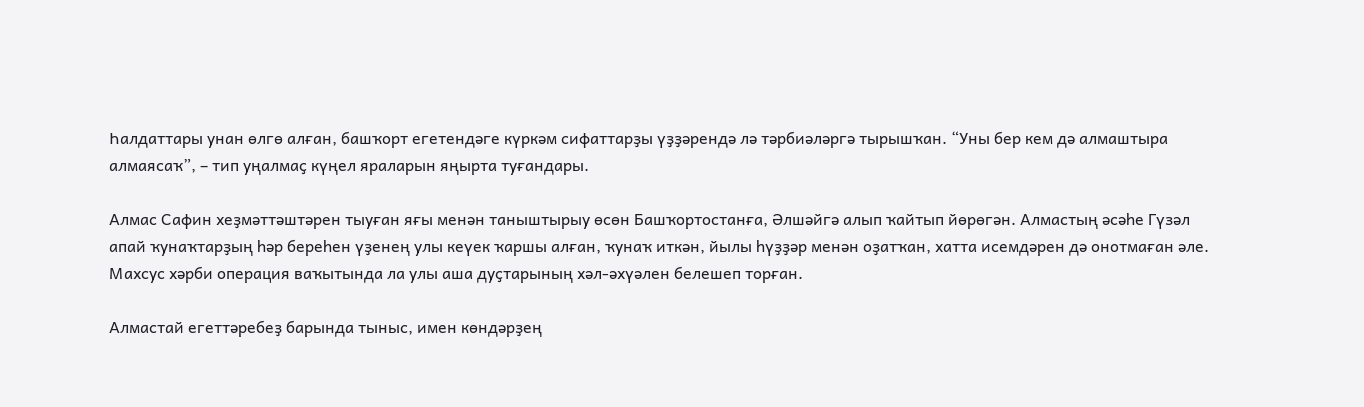Һалдаттары унан өлгө алған, башҡорт егетендәге күркәм сифаттарҙы үҙҙәрендә лә тәрбиәләргә тырышҡан. “Уны бер кем дә алмаштыра алмаясаҡ”, – тип уңалмаҫ күңел яраларын яңырта туғандары.

Алмас Сафин хеҙмәттәштәрен тыуған яғы менән таныштырыу өсөн Башҡортостанға, Әлшәйгә алып ҡайтып йөрөгән. Алмастың әсәһе Гүзәл апай ҡунаҡтарҙың һәр береһен үҙенең улы кеүек ҡаршы алған, ҡунаҡ иткән, йылы һүҙҙәр менән оҙатҡан, хатта исемдәрен дә онотмаған әле. Махсус хәрби операция ваҡытында ла улы аша дуҫтарының хәл-әхүәлен белешеп торған.

Алмастай егеттәребеҙ барында тыныс, имен көндәрҙең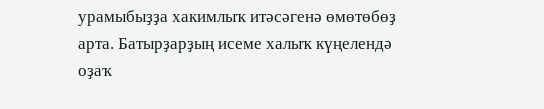урамыбыҙҙа хакимлыҡ итәсәгенә өмөтөбөҙ арта. Батырҙарҙың исеме халыҡ күңелендә оҙаҡ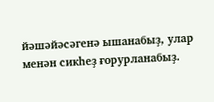йәшәйәсәгенә ышанабыҙ, улар менән сикһеҙ ғорурланабыҙ.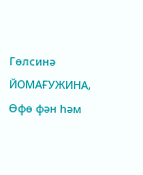Гөлсинә ЙОМАҒУЖИНА, Өфө фән һәм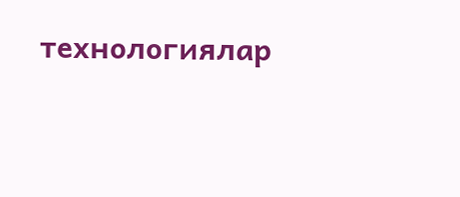технологиялар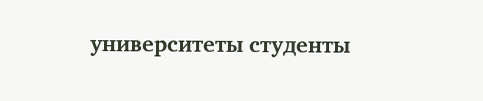университеты студенты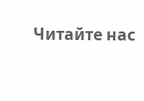Читайте нас